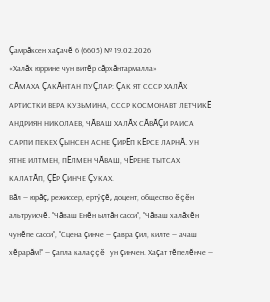Çамрăксен хаçачĕ 6 (6605) № 19.02.2026
«Халăх юррине чун витĕр сăрхăнтармалла»
СĂМАХА ÇАКĂНТАН ПУÇЛАР: ÇАК ЯТ СССР ХАЛĂХ АРТИСТКИ ВЕРА КУЗЬМИНА, СССР КОСМОНАВТ ЛЕТЧИКĔ АНДРИЯН НИКОЛАЕВ, ЧĂВАШ ХАЛĂХ СĂВĂÇИ РАИСА САРПИ ПЕКЕХ ÇЫНСЕН АСНЕ ÇИРĔП КĔРСЕ ЛАРНĂ. УН ЯТНЕ ИЛТМЕН, ПĔЛМЕН ЧĂВАШ, ЧĔРЕНЕ ТЫТСАХ КАЛАТĂП, ÇĔР ÇИНЧЕ ÇУКАХ.
Вăл — юрăç, режиссер, ертӳçĕ, доцент, общество ĕçĕн альтруисчĕ. "Чăваш Енĕн ылтăн сасси", "Чăваш халăхĕн чунĕпе сасси", "Сцена çинче — çавра çил, килте — ачаш хĕрарăм!" — çапла калаççĕ ун çинчен. Хаçат тĕпелĕнче —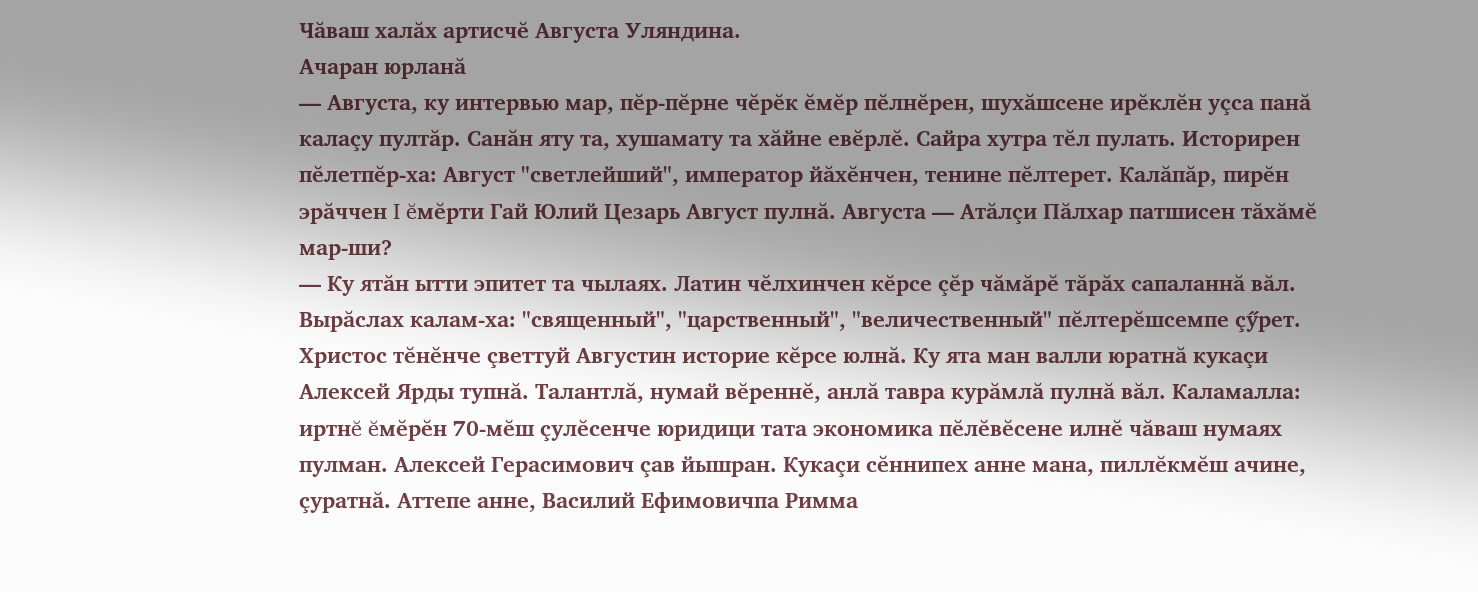Чăваш халăх артисчĕ Августа Уляндина.
Ачаран юрланă
— Августа, ку интервью мар, пĕр-пĕрне чĕрĕк ĕмĕр пĕлнĕрен, шухăшсене ирĕклĕн уçса панă калаçу пултăр. Санăн яту та, хушамату та хăйне евĕрлĕ. Сайра хутра тĕл пулать. Историрен пĕлетпĕр-ха: Август "светлейший", император йăхĕнчен, тенине пĕлтерет. Калăпăр, пирĕн эрăччен I ĕмĕрти Гай Юлий Цезарь Август пулнă. Августа — Атăлçи Пăлхар патшисен тăхăмĕ мар-ши?
— Ку ятăн ытти эпитет та чылаях. Латин чĕлхинчен кĕрсе çĕр чăмăрĕ тăрăх сапаланнă вăл. Вырăслах калам-ха: "священный", "царственный", "величественный" пĕлтерĕшсемпе çӳрет. Христос тĕнĕнче çветтуй Августин историе кĕрсе юлнă. Ку ята ман валли юратнă кукаçи Алексей Ярды тупнă. Талантлă, нумай вĕреннĕ, анлă тавра курăмлă пулнă вăл. Каламалла: иртнĕ ĕмĕрĕн 70-мĕш çулĕсенче юридици тата экономика пĕлĕвĕсене илнĕ чăваш нумаях пулман. Алексей Герасимович çав йышран. Кукаçи сĕннипех анне мана, пиллĕкмĕш ачине, çуратнă. Аттепе анне, Василий Ефимовичпа Римма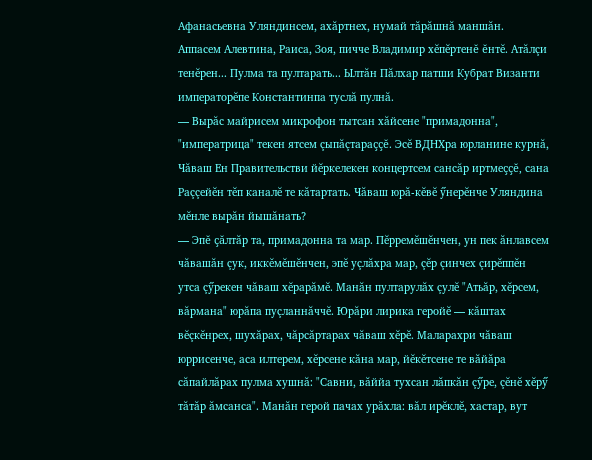Афанасьевна Уляндинсем, ахăртнех, нумай тăрăшнă маншăн. Аппасем Алевтина, Раиса, Зоя, пичче Владимир хĕпĕртенĕ ĕнтĕ. Атăлçи тенĕрен... Пулма та пултарать... Ылтăн Пăлхар патши Кубрат Византи императорĕпе Константинпа туслă пулнă.
— Вырăс майрисем микрофон тытсан хăйсене "примадонна", "императрица" текен ятсем çыпăçтараççĕ. Эсĕ ВДНХра юрланине курнă, Чăваш Ен Правительстви йĕркелекен концертсем сансăр иртмеççĕ, сана Раççейĕн тĕп каналĕ те кăтартать. Чăваш юрă-кĕвĕ ӳнерĕнче Уляндина мĕнле вырăн йышăнать?
— Эпĕ çăлтăр та, примадонна та мар. Пĕрремĕшĕнчен, ун пек ăнлавсем чăвашăн çук, иккĕмĕшĕнчен, эпĕ уçлăхра мар, çĕр çинчех çирĕппĕн утса çӳрекен чăваш хĕрарăмĕ. Манăн пултарулăх çулĕ "Атьăр, хĕрсем, вăрмана" юрăпа пуçланнăччĕ. Юрăри лирика геройĕ — кăштах вĕçкĕнрех, шухăрах, чăрсăртарах чăваш хĕрĕ. Маларахри чăваш юррисенче, аса илтерем, хĕрсене кăна мар, йĕкĕтсене те вăйăра сăпайлăрах пулма хушнă: "Савни, вăййа тухсан лăпкăн çӳре, çĕнĕ хĕрӳ тăтăр ăмсанса". Манăн герой пачах урăхла: вăл ирĕклĕ, хастар, вут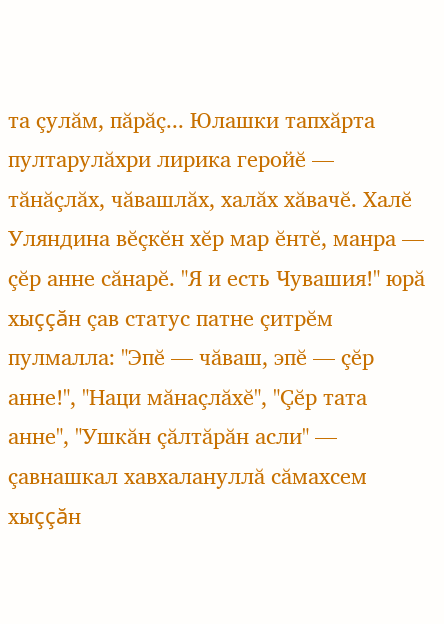та çулăм, пăрăç... Юлашки тапхăрта пултарулăхри лирика геройĕ — тăнăçлăх, чăвашлăх, халăх хăвачĕ. Халĕ Уляндина вĕçкĕн хĕр мар ĕнтĕ, манра — çĕр анне сăнарĕ. "Я и есть Чувашия!" юрă хыççăн çав статус патне çитрĕм пулмалла: "Эпĕ — чăваш, эпĕ — çĕр анне!", "Наци мăнаçлăхĕ", "Çĕр тата анне", "Ушкăн çăлтăрăн асли" — çавнашкал хавхалануллă сăмахсем хыççăн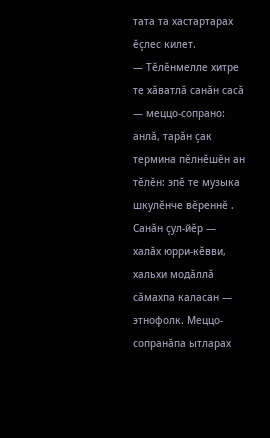тата та хастартарах ĕçлес килет.
— Тĕлĕнмелле хитре те хăватлă санăн сасă — меццо-сопрано: анлă, тарăн çак термина пĕлнĕшĕн ан тĕлĕн: эпĕ те музыка шкулĕнче вĕреннĕ . Санăн çул-йĕр — халăх юрри-кĕвви, хальхи модăллă сăмахпа каласан — этнофолк. Меццо-сопранăпа ытларах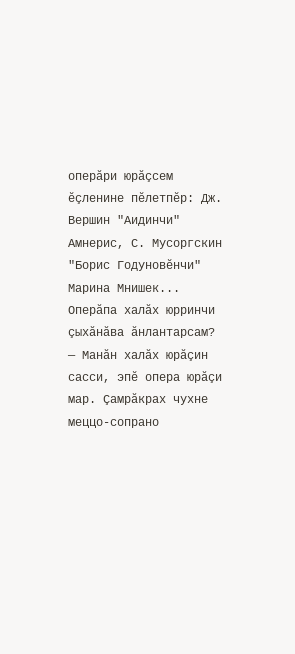оперăри юрăçсем ĕçленине пĕлетпĕр: Дж. Вершин "Аидинчи" Амнерис, С. Мусоргскин "Борис Годуновĕнчи" Марина Мнишек... Оперăпа халăх юрринчи çыхăнăва ăнлантарсам?
— Манăн халăх юрăçин сасси, эпĕ опера юрăçи мар. Çамрăкрах чухне меццо-сопрано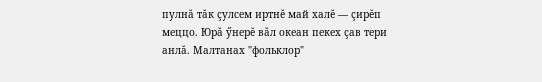пулнă тăк çулсем иртнĕ май халĕ — çирĕп меццо. Юрă ӳнерĕ вăл океан пекех çав тери анлă. Малтанах "фольклор"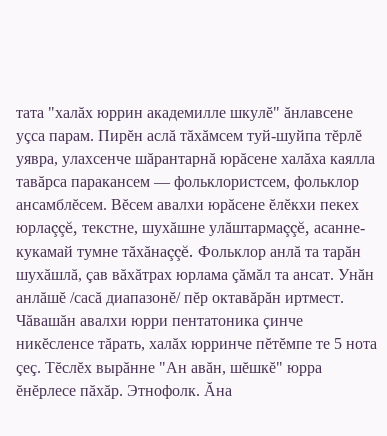тата "халăх юррин академилле шкулĕ" ăнлавсене уçса парам. Пирĕн аслă тăхăмсем туй-шуйпа тĕрлĕ уявра, улахсенче шăрантарнă юрăсене халăха каялла тавăрса паракансем — фольклористсем, фольклор ансамблĕсем. Вĕсем авалхи юрăсене ĕлĕкхи пекех юрлаççĕ, текстне, шухăшне улăштармаççĕ, асанне-кукамай тумне тăхăнаççĕ. Фольклор анлă та тарăн шухăшлă, çав вăхăтрах юрлама çăмăл та ансат. Унăн анлăшĕ /сасă диапазонĕ/ пĕр октавăрăн иртмест. Чăвашăн авалхи юрри пентатоника çинче никĕсленсе тăрать, халăх юрринче пĕтĕмпе те 5 нота çеç. Тĕслĕх вырăнне "Ан авăн, шĕшкĕ" юрра ĕнĕрлесе пăхăр. Этнофолк. Ăна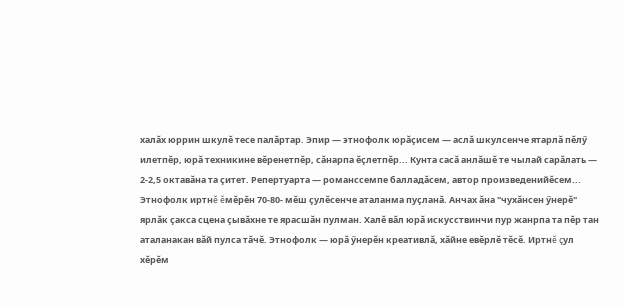халăх юррин шкулĕ тесе палăртар. Эпир — этнофолк юрăçисем — аслă шкулсенче ятарлă пĕлӳ илетпĕр, юрă техникине вĕренетпĕр, сăнарпа ĕçлетпĕр... Кунта сасă анлăшĕ те чылай сарăлать — 2-2,5 октавăна та çитет. Репертуарта — романссемпе балладăсем, автор произведенийĕсем... Этнофолк иртнĕ ĕмĕрĕн 70-80- мĕш çулĕсенче аталанма пуçланă. Анчах ăна "чухăнсен ӳнерĕ" ярлăк çакса сцена çывăхне те ярасшăн пулман. Халĕ вăл юрă искусствинчи пур жанрпа та пĕр тан аталанакан вăй пулса тăчĕ. Этнофолк — юрă ӳнерĕн креативлă, хăйне евĕрлĕ тĕсĕ. Иртнĕ çул хĕрĕм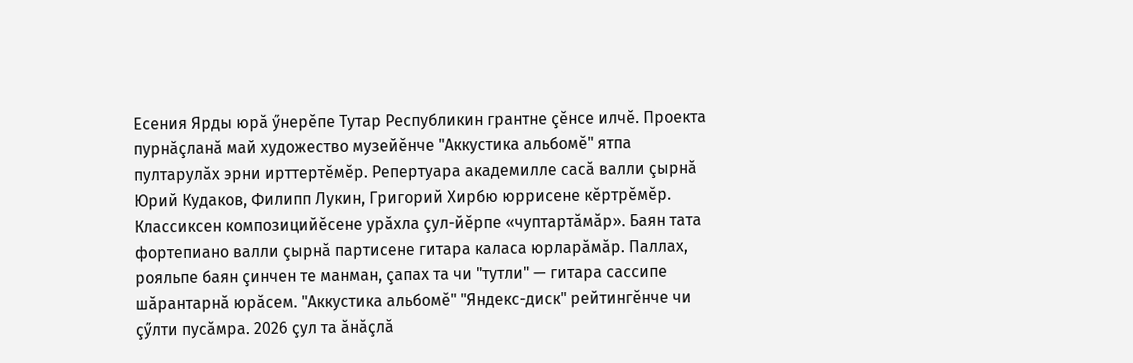Есения Ярды юрă ӳнерĕпе Тутар Республикин грантне çĕнсе илчĕ. Проекта пурнăçланă май художество музейĕнче "Аккустика альбомĕ" ятпа пултарулăх эрни ирттертĕмĕр. Репертуара академилле сасă валли çырнă Юрий Кудаков, Филипп Лукин, Григорий Хирбю юррисене кĕртрĕмĕр. Классиксен композицийĕсене урăхла çул-йĕрпе «чуптартăмăр». Баян тата фортепиано валли çырнă партисене гитара каласа юрларăмăр. Паллах, рояльпе баян çинчен те манман, çапах та чи "тутли" — гитара сассипе шăрантарнă юрăсем. "Аккустика альбомĕ" "Яндекс-диск" рейтингĕнче чи çӳлти пусăмра. 2026 çул та ăнăçлă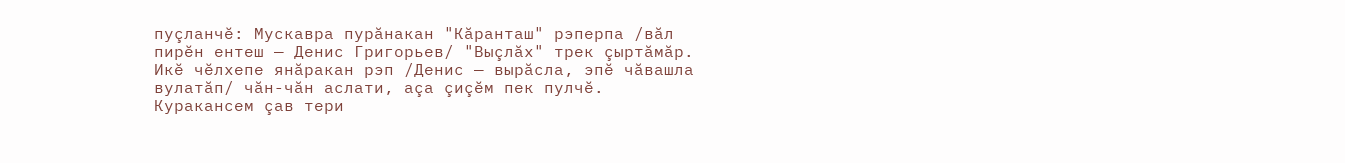пуçланчĕ: Мускавра пурăнакан "Кăранташ" рэперпа /вăл пирĕн ентеш — Денис Григорьев/ "Выçлăх" трек çыртăмăр. Икĕ чĕлхепе янăракан рэп /Денис — вырăсла, эпĕ чăвашла вулатăп/ чăн-чăн аслати, аçа çиçĕм пек пулчĕ. Куракансем çав тери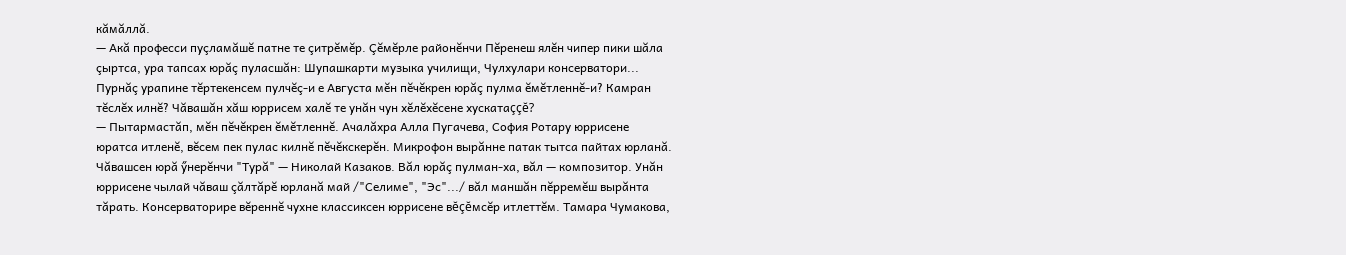кăмăллă.
— Акă професси пуçламăшĕ патне те çитрĕмĕр. Çĕмĕрле районĕнчи Пĕренеш ялĕн чипер пики шăла çыртса, ура тапсах юрăç пуласшăн: Шупашкарти музыка училищи, Чулхулари консерватори... Пурнăç урапине тĕртекенсем пулчĕç-и е Августа мĕн пĕчĕкрен юрăç пулма ĕмĕтленнĕ-и? Камран тĕслĕх илнĕ? Чăвашăн хăш юррисем халĕ те унăн чун хĕлĕхĕсене хускатаççĕ?
— Пытармастăп, мĕн пĕчĕкрен ĕмĕтленнĕ. Ачалăхра Алла Пугачева, София Ротару юррисене юратса итленĕ, вĕсем пек пулас килнĕ пĕчĕкскерĕн. Микрофон вырăнне патак тытса пайтах юрланă. Чăвашсен юрă ӳнерĕнчи "Турă" — Николай Казаков. Вăл юрăç пулман-ха, вăл — композитор. Унăн юррисене чылай чăваш çăлтăрĕ юрланă май /"Селиме", "Эс".../ вăл маншăн пĕрремĕш вырăнта тăрать. Консерваторире вĕреннĕ чухне классиксен юррисене вĕçĕмсĕр итлеттĕм. Тамара Чумакова,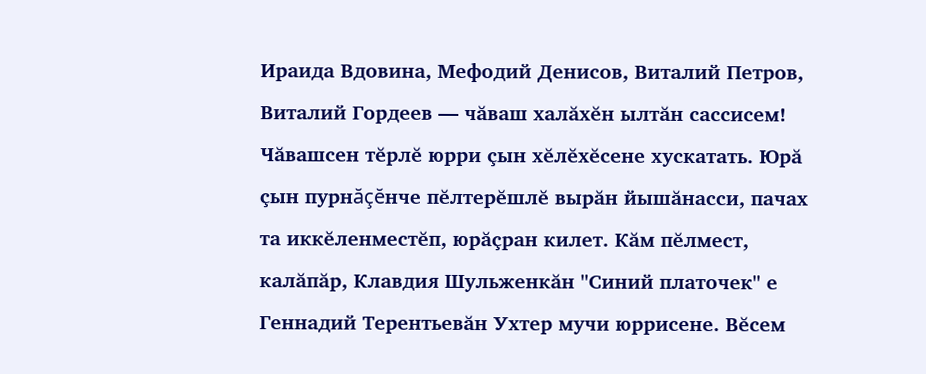Ираида Вдовина, Мефодий Денисов, Виталий Петров, Виталий Гордеев — чăваш халăхĕн ылтăн сассисем! Чăвашсен тĕрлĕ юрри çын хĕлĕхĕсене хускатать. Юрă çын пурнăçĕнче пĕлтерĕшлĕ вырăн йышăнасси, пачах та иккĕленместĕп, юрăçран килет. Кăм пĕлмест, калăпăр, Клавдия Шульженкăн "Синий платочек" е Геннадий Терентьевăн Ухтер мучи юррисене. Вĕсем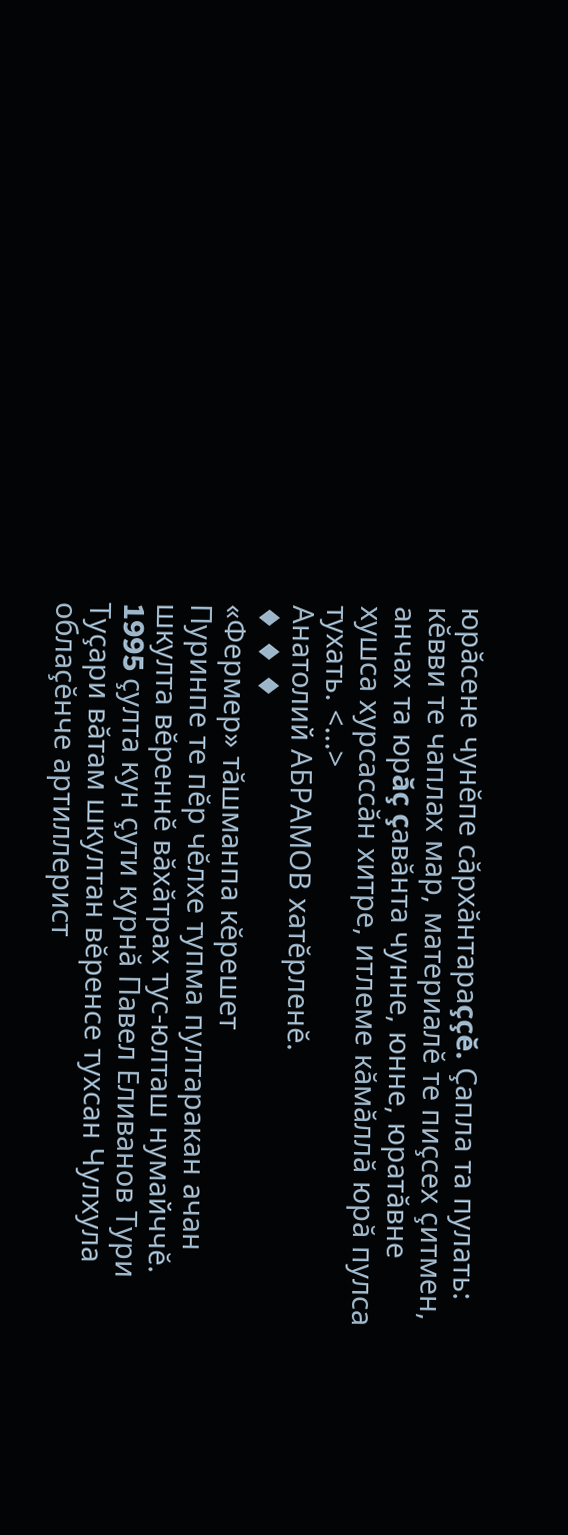юрăсене чунĕпе сăрхăнтараççĕ. Çапла та пулать: кĕвви те чаплах мар, материалĕ те пиçсех çитмен, анчах та юрăç çавăнта чунне, юнне, юратăвне хушса хурсассăн хитре, итлеме кăмăллă юрă пулса тухать. <...>
Анатолий АБРАМОВ хатĕрленĕ.
♦ ♦ ♦
«Фермер» тăшманпа кĕрешет
Пуринпе те пĕр чĕлхе тупма пултаракан ачан шкулта вĕреннĕ вăхăтрах тус-юлташ нумайччĕ. 1995 çулта кун çути курнă Павел Еливанов Тури Туçари вăтам шкултан вĕренсе тухсан Чулхула облаçĕнче артиллерист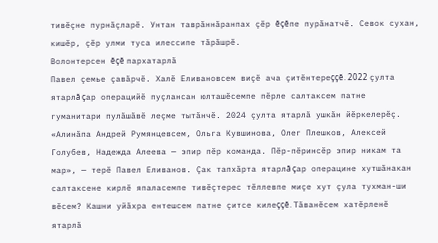тивĕçне пурнăçларĕ. Унтан таврăннăранпах çĕр ĕçĕпе пурăнатчĕ. Севок сухан, кишĕр, çĕр улми туса илессипе тăрăшрĕ.
Волонтерсен ĕçĕ пархатарлă
Павел çемье çавăрчĕ. Халĕ Еливановсем виçĕ ача çитĕнтереççĕ. 2022 çулта ятарлă çар операцийĕ пуçлансан юлташĕсемпе пĕрле салтаксем патне гуманитари пулăшăвĕ леçме тытăнчĕ. 2024 çулта ятарлă ушкăн йĕркелерĕç. «Алинăпа Андрей Румянцевсем, Ольга Кувшинова, Олег Плешков, Алексей Голубев, Надежда Алеева — эпир пĕр команда. Пĕр-пĕринсĕр эпир никам та мар», — терĕ Павел Еливанов. Çак тапхăрта ятарлă çар операцине хутшăнакан салтаксене кирлĕ япаласемпе тивĕçтерес тĕллевпе миçе хут çула тухман-ши вĕсем? Кашни уйăхра ентешсем патне çитсе килеççĕ. Тăванĕсем хатĕрленĕ ятарлă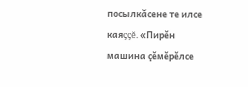посылкăсене те илсе каяççĕ. «Пирĕн машина çĕмĕрĕлсе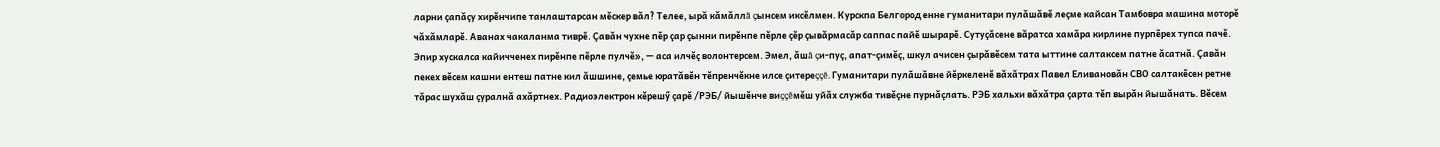ларни çапăçу хирĕнчипе танлаштарсан мĕскер вăл? Телее, ырă кăмăллă çынсем иксĕлмен. Курскпа Белгород енне гуманитари пулăшăвĕ леçме кайсан Тамбовра машина моторĕ чăхăмларĕ. Аванах чакаланма тиврĕ. Çавăн чухне пĕр çар çынни пирĕнпе пĕрле çĕр çывăрмасăр саппас пайĕ шырарĕ. Сутуçăсене вăратса хамăра кирлине пурпĕрех тупса пачĕ. Эпир хускалса кайичченех пирĕнпе пĕрле пулчĕ», — аса илчĕç волонтерсем. Эмел, ăшă çи-пуç, апат-çимĕç, шкул ачисен çырăвĕсем тата ыттине салтаксем патне ăсатнă. Çавăн пекех вĕсем кашни ентеш патне кил ăшшине, çемье юратăвĕн тĕпренчĕкне илсе çитереççĕ. Гуманитари пулăшăвне йĕркеленĕ вăхăтрах Павел Еливановăн СВО салтакĕсен ретне тăрас шухăш çуралнă ахăртнех. Радиоэлектрон кĕрешӳ çарĕ /РЭБ/ йышĕнче виççĕмĕш уйăх служба тивĕçне пурнăçлать. РЭБ хальхи вăхăтра çарта тĕп вырăн йышăнать. Вĕсем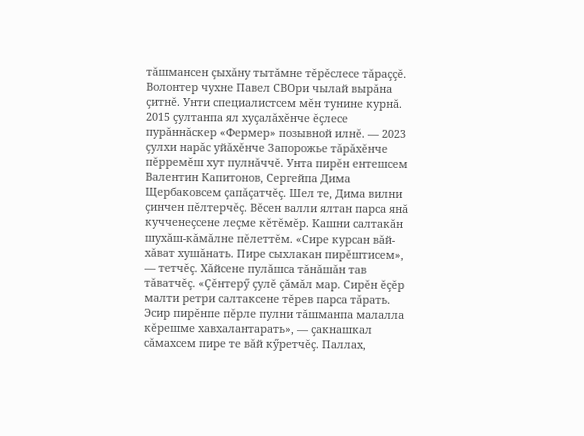тăшмансен çыхăну тытăмне тĕрĕслесе тăраççĕ. Волонтер чухне Павел СВОри чылай вырăна çитнĕ. Унти специалистсем мĕн тунине курнă. 2015 çултанпа ял хуçалăхĕнче ĕçлесе пурăннăскер «Фермер» позывной илнĕ. — 2023 çулхи нарăс уйăхĕнче Запорожье тăрăхĕнче пĕрремĕш хут пулнăччĕ. Унта пирĕн ентешсем Валентин Капитонов, Сергейпа Дима Щербаковсем çапăçатчĕç. Шел те, Дима вилни çинчен пĕлтерчĕç. Вĕсен валли ялтан парса янă кучченеçсене леçме кĕтĕмĕр. Кашни салтакăн шухăш-кăмăлне пĕлеттĕм. «Сире курсан вăй-хăват хушăнать. Пире сыхлакан пирĕштисем», — тетчĕç. Хăйсене пулăшса тăнăшăн тав тăватчĕç. «Çĕнтерӳ çулĕ çăмăл мар. Сирĕн ĕçĕр малти ретри салтаксене тĕрев парса тăрать. Эсир пирĕнпе пĕрле пулни тăшманпа малалла кĕрешме хавхалантарать», — çакнашкал сăмахсем пире те вăй кӳретчĕç. Паллах,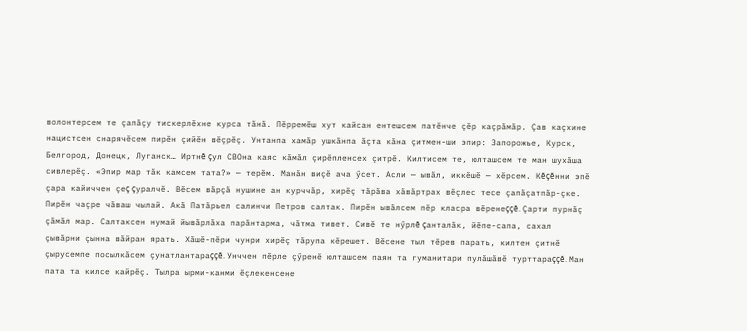волонтерсем те çапăçу тискерлĕхне курса тăнă. Пĕрремĕш хут кайсан ентешсем патĕнче çĕр каçрăмăр. Çав каçхине нацистсен снарячĕсем пирĕн çийĕн вĕçрĕç. Унтанпа хамăр ушкăнпа ăçта кăна çитмен-ши эпир: Запорожье, Курск, Белгород, Донецк, Луганск… Иртнĕ çул СВОна каяс кăмăл çирĕпленсех çитрĕ. Килтисем те, юлташсем те ман шухăша сивлерĕç. «Эпир мар тăк камсем тата?» — терĕм. Манăн виçĕ ача ӳсет. Асли — ывăл, иккĕшĕ — хĕрсем. Кĕçĕнни эпĕ çара кайиччен çеç çуралчĕ. Вĕсем вăрçă нушине ан курччăр, хирĕç тăрăва хăвăртрах вĕçлес тесе çапăçатпăр-çке. Пирĕн чаçре чăваш чылай. Акă Патăрьел салинчи Петров салтак. Пирĕн ывăлсем пĕр класра вĕренеççĕ. Çарти пурнăç çăмăл мар. Салтаксен нумай йывăрлăха парăнтарма, чăтма тивет. Сивĕ те нӳрлĕ çанталăк, йĕпе-сапа, сахал çывăрни çынна вăйран ярать. Хăшĕ-пĕри чунри хирĕç тăрупа кĕрешет. Вĕсене тыл тĕрев парать, килтен çитнĕ çырусемпе посылкăсем çунатлантараççĕ. Унччен пĕрле çӳренĕ юлташсем паян та гуманитари пулăшăвĕ турттараççĕ. Ман пата та килсе кайрĕç. Тылра ырми-канми ĕçлекенсене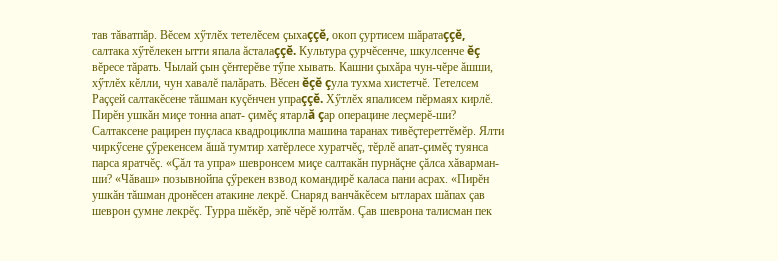тав тăватпăр. Вĕсем хӳтлĕх тетелĕсем çыхаççĕ, окоп çуртисем шăратаççĕ, салтака хӳтĕлекен ытти япала ăсталаççĕ. Культура çурчĕсенче, шкулсенче ĕç вĕресе тăрать. Чылай çын çĕнтерĕве тӳпе хывать. Кашни çыхăра чун-чĕре ăшши, хӳтлĕх кĕлли, чун хавалĕ палăрать. Вĕсен ĕçĕ çула тухма хистетчĕ. Тетелсем Раççей салтакĕсене тăшман куçĕнчен упраççĕ. Хӳтлĕх япалисем пĕрмаях кирлĕ. Пирĕн ушкăн миçе тонна апат- çимĕç ятарлă çар операцине леçмерĕ-ши? Салтаксене рацирен пуçласа квадроциклпа машина таранах тивĕçтереттĕмĕр. Ялти чиркӳсене çӳрекенсем ăшă тумтир хатĕрлесе хуратчĕç, тĕрлĕ апат-çимĕç туянса парса яратчĕç. «Çăл та упра» шевронсем миçе салтакăн пурнăçне çăлса хăварман-ши? «Чăваш» позывнойпа çӳрекен взвод командирĕ каласа пани асрах. «Пирĕн ушкăн тăшман дронĕсен атакине лекрĕ. Снаряд ванчăкĕсем ытларах шăпах çав шеврон çумне лекрĕç. Турра шĕкĕр, эпĕ чĕрĕ юлтăм. Çав шеврона талисман пек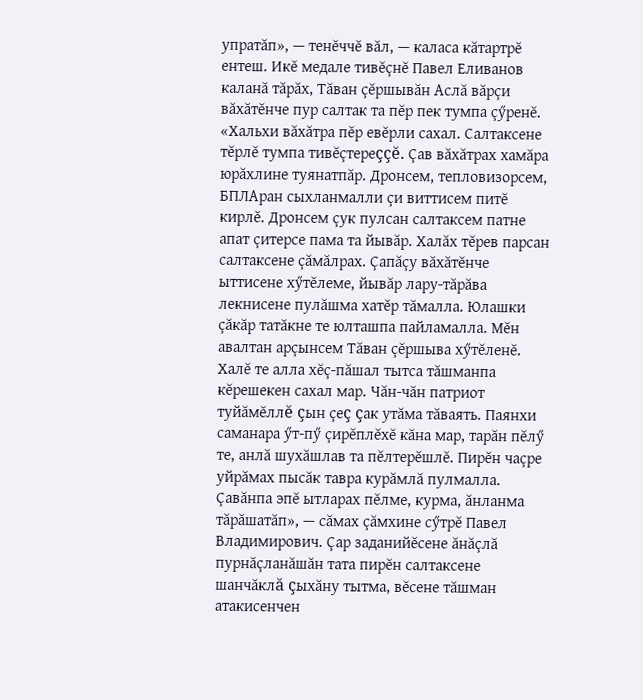упратăп», — тенĕччĕ вăл, — каласа кăтартрĕ ентеш. Икĕ медале тивĕçнĕ Павел Еливанов каланă тăрăх, Тăван çĕршывăн Аслă вăрçи вăхăтĕнче пур салтак та пĕр пек тумпа çӳренĕ. «Хальхи вăхăтра пĕр евĕрли сахал. Салтаксене тĕрлĕ тумпа тивĕçтереççĕ. Çав вăхăтрах хамăра юрăхлине туянатпăр. Дронсем, тепловизорсем, БПЛАран сыхланмалли çи виттисем питĕ кирлĕ. Дронсем çук пулсан салтаксем патне апат çитерсе пама та йывăр. Халăх тĕрев парсан салтаксене çăмăлрах. Çапăçу вăхăтĕнче ыттисене хӳтĕлеме, йывăр лару-тăрăва лекнисене пулăшма хатĕр тăмалла. Юлашки çăкăр татăкне те юлташпа пайламалла. Мĕн авалтан арçынсем Тăван çĕршыва хӳтĕленĕ. Халĕ те алла хĕç-пăшал тытса тăшманпа кĕрешекен сахал мар. Чăн-чăн патриот туйăмĕллĕ çын çеç çак утăма тăваять. Паянхи саманара ӳт-пӳ çирĕплĕхĕ кăна мар, тарăн пĕлӳ те, анлă шухăшлав та пĕлтерĕшлĕ. Пирĕн чаçре уйрăмах пысăк тавра курăмлă пулмалла. Çавăнпа эпĕ ытларах пĕлме, курма, ăнланма тăрăшатăп», — сăмах çăмхине сӳтрĕ Павел Владимирович. Çар заданийĕсене ăнăçлă пурнăçланăшăн тата пирĕн салтаксене шанчăклă çыхăну тытма, вĕсене тăшман атакисенчен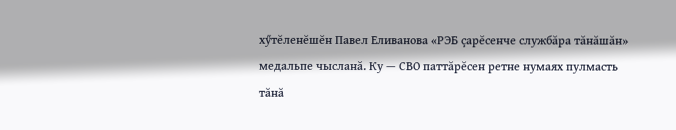хӳтĕленĕшĕн Павел Еливанова «РЭБ çарĕсенче службăра тăнăшăн» медальпе чысланă. Ку — СВО паттăрĕсен ретне нумаях пулмасть тăнă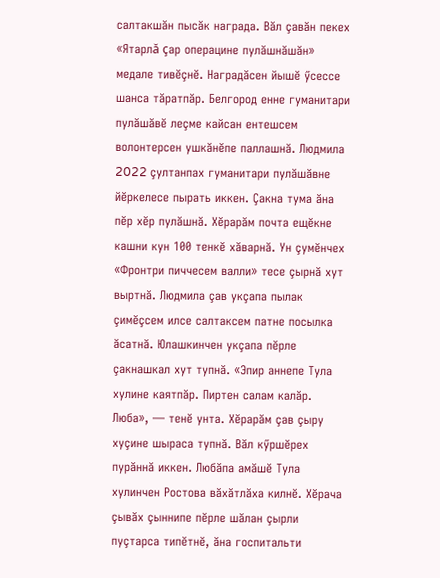салтакшăн пысăк награда. Вăл çавăн пекех «Ятарлă çар операцине пулăшнăшăн» медале тивĕçнĕ. Наградăсен йышĕ ӳсессе шанса тăратпăр. Белгород енне гуманитари пулăшăвĕ леçме кайсан ентешсем волонтерсен ушкăнĕпе паллашнă. Людмила 2022 çултанпах гуманитари пулăшăвне йĕркелесе пырать иккен. Çакна тума ăна пĕр хĕр пулăшнă. Хĕрарăм почта ещĕкне кашни кун 100 тенкĕ хăварнă. Ун çумĕнчех «Фронтри пиччесем валли» тесе çырнă хут выртнă. Людмила çав укçапа пылак çимĕçсем илсе салтаксем патне посылка ăсатнă. Юлашкинчен укçапа пĕрле çакнашкал хут тупнă. «Эпир аннепе Тула хулине каятпăр. Пиртен салам калăр. Люба», — тенĕ унта. Хĕрарăм çав çыру хуçине шыраса тупнă. Вăл кӳршĕрех пурăннă иккен. Любăпа амăшĕ Тула хулинчен Ростова вăхăтлăха килнĕ. Хĕрача çывăх çыннипе пĕрле шăлан çырли пуçтарса типĕтнĕ, ăна госпитальти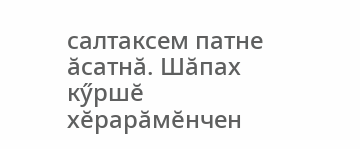салтаксем патне ăсатнă. Шăпах кӳршĕ хĕрарăмĕнчен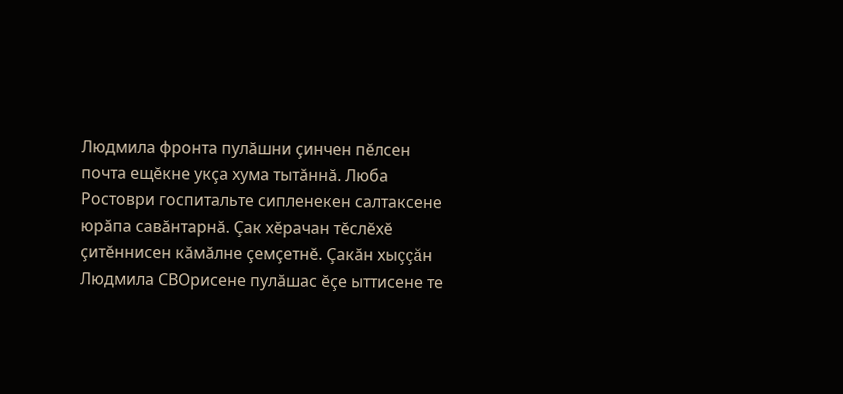Людмила фронта пулăшни çинчен пĕлсен почта ещĕкне укçа хума тытăннă. Люба Ростоври госпитальте сипленекен салтаксене юрăпа савăнтарнă. Çак хĕрачан тĕслĕхĕ çитĕннисен кăмăлне çемçетнĕ. Çакăн хыççăн Людмила СВОрисене пулăшас ĕçе ыттисене те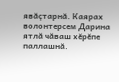явăçтарнă. Каярах волонтерсем Дарина ятлă чăваш хĕрĕпе паллашнă.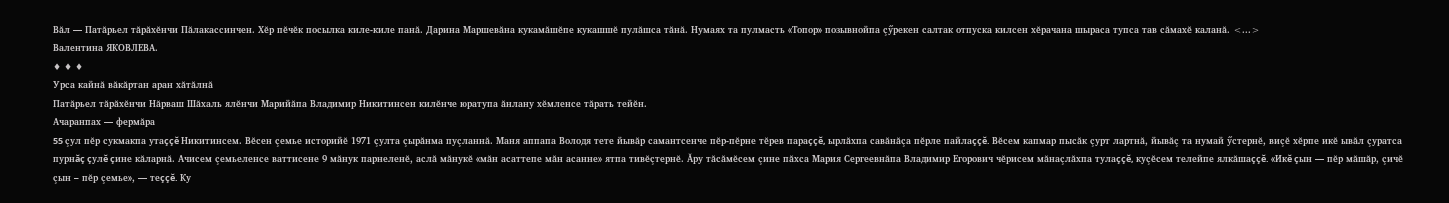Вăл — Патăрьел тăрăхĕнчи Пăлакассинчен. Хĕр пĕчĕк посылка киле-киле панă. Дарина Маршевăна кукамăшĕпе кукашшĕ пулăшса тăнă. Нумаях та пулмасть «Топор» позывнойпа çӳрекен салтак отпуска килсен хĕрачана шыраса тупса тав сăмахĕ каланă. <...>
Валентина ЯКОВЛЕВА.
♦ ♦ ♦
Урса кайнă вăкăртан аран хăтăлнă
Патăрьел тăрăхĕнчи Нăрваш Шăхаль ялĕнчи Марийăпа Владимир Никитинсен килĕнче юратупа ăнлану хĕмленсе тăрать тейĕн.
Ачаранпах — фермăра
55 çул пĕр сукмакпа утаççĕ Никитинсем. Вĕсен çемье историйĕ 1971 çулта çырăнма пуçланнă. Маня аппапа Володя тете йывăр самантсенче пĕр-пĕрне тĕрев параççĕ, ырлăхпа савăнăçа пĕрле пайлаççĕ. Вĕсем капмар пысăк çурт лартнă, йывăç та нумай ӳстернĕ, виçĕ хĕрпе икĕ ывăл çуратса пурнăç çулĕ çине кăларнă. Ачисем çемьеленсе ваттисене 9 мăнук парнеленĕ, аслă мăнукĕ «мăн асаттепе мăн асанне» ятпа тивĕçтернĕ. Ăру тăсăмĕсем çине пăхса Мария Сергеевнăпа Владимир Егорович чĕрисем мăнаçлăхпа тулаççĕ, куçĕсем телейпе ялкăшаççĕ. «Икĕ çын — пĕр мăшăр, çичĕ çын – пĕр çемье», — теççĕ. Ку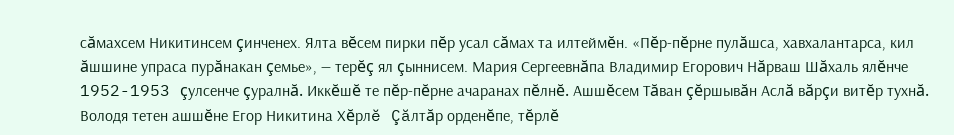сăмахсем Никитинсем çинченех. Ялта вĕсем пирки пĕр усал сăмах та илтеймĕн. «Пĕр-пĕрне пулăшса, хавхалантарса, кил ăшшине упраса пурăнакан çемье», — терĕç ял çыннисем. Мария Сергеевнăпа Владимир Егорович Нăрваш Шăхаль ялĕнче 1952-1953 çулсенче çуралнă. Иккĕшĕ те пĕр-пĕрне ачаранах пĕлнĕ. Ашшĕсем Тăван çĕршывăн Аслă вăрçи витĕр тухнă. Володя тетен ашшĕне Егор Никитина Хĕрлĕ Çăлтăр орденĕпе, тĕрлĕ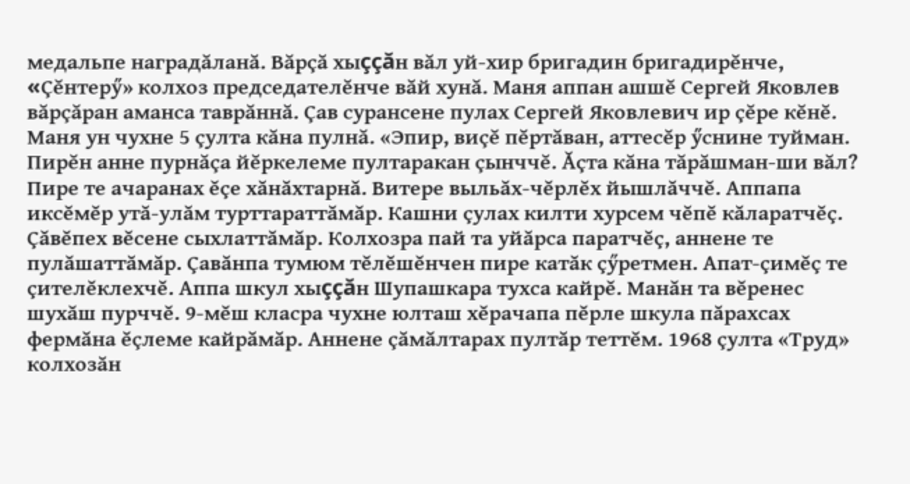медальпе наградăланă. Вăрçă хыççăн вăл уй-хир бригадин бригадирĕнче, «Çĕнтерӳ» колхоз председателĕнче вăй хунă. Маня аппан ашшĕ Сергей Яковлев вăрçăран аманса таврăннă. Çав сурансене пулах Сергей Яковлевич ир çĕре кĕнĕ. Маня ун чухне 5 çулта кăна пулнă. «Эпир, виçĕ пĕртăван, аттесĕр ӳснине туйман. Пирĕн анне пурнăçа йĕркелеме пултаракан çынччĕ. Ăçта кăна тăрăшман-ши вăл? Пире те ачаранах ĕçе хăнăхтарнă. Витере выльăх-чĕрлĕх йышлăччĕ. Аппапа иксĕмĕр утă-улăм турттараттăмăр. Кашни çулах килти хурсем чĕпĕ кăларатчĕç. Çăвĕпех вĕсене сыхлаттăмăр. Колхозра пай та уйăрса паратчĕç, аннене те пулăшаттăмăр. Çавăнпа тумюм тĕлĕшĕнчен пире катăк çӳретмен. Апат-çимĕç те çителĕклехчĕ. Аппа шкул хыççăн Шупашкара тухса кайрĕ. Манăн та вĕренес шухăш пурччĕ. 9-мĕш класра чухне юлташ хĕрачапа пĕрле шкула пăрахсах фермăна ĕçлеме кайрăмăр. Аннене çăмăлтарах пултăр теттĕм. 1968 çулта «Труд» колхозăн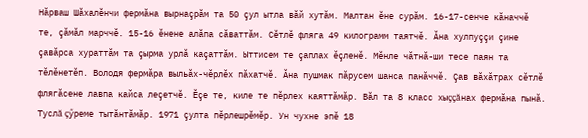Нăрваш Шăхалĕнчи фермăна вырнаçрăм та 50 çул ытла вăй хутăм. Малтан ĕне сурăм. 16-17-сенче кăначчĕ те, çăмăл марччĕ. 15-16 ĕнене алăпа сăваттăм. Сĕтлĕ фляга 49 килограмм таятчĕ. Ăна хулпуççи çине çавăрса хураттăм та çырма урлă каçаттăм. Ыттисем те çаплах ĕçленĕ. Мĕнле чăтнă-ши тесе паян та тĕлĕнетĕп. Володя фермăра выльăх-чĕрлĕх пăхатчĕ. Ăна пушмак пăрусем шанса панăччĕ. Çав вăхăтрах сĕтлĕ флягăсене лавпа кайса леçетчĕ. Ĕçе те, киле те пĕрлех каяттăмăр. Вăл та 8 класс хыççăнах фермăна пынă. Туслă çӳреме тытăнтăмăр. 1971 çулта пĕрлешрĕмĕр. Ун чухне эпĕ 18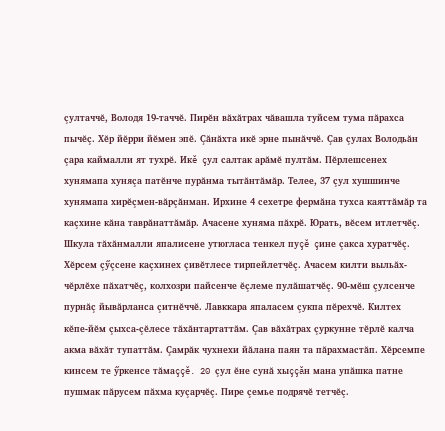çултаччĕ, Володя 19-таччĕ. Пирĕн вăхăтрах чăвашла туйсем тума пăрахса пычĕç. Хĕр йĕрри йĕмен эпĕ. Çăнăхта икĕ эрне пынăччĕ. Çав çулах Володьăн çара каймалли ят тухрĕ. Икĕ çул салтак арăмĕ пултăм. Пĕрлешсенех хунямапа хуняçа патĕнче пурăнма тытăнтăмăр. Телее, 37 çул хушшинче хунямапа хирĕçмен-вăрçăнман. Ирхине 4 сехетре фермăна тухса каяттăмăр та каçхине кăна таврăнаттăмăр. Ачасене хуняма пăхрĕ. Юрать, вĕсем итлетчĕç. Шкула тăхăнмалли япалисене утюгласа тенкел пуçĕ çине çакса хуратчĕç. Хĕрсем çӳçсене каçхинех çивĕтлесе тирпейлетчĕç. Ачасем килти выльăх-чĕрлĕхе пăхатчĕç, колхозри пайсенче ĕçлеме пулăшатчĕç. 90-мĕш çулсенче пурнăç йывăрланса çитнĕччĕ. Лавккара япаласем çукпа пĕрехчĕ. Килтех кĕпе-йĕм çыхса-çĕлесе тăхăнтартаттăм. Çав вăхăтрах çуркунне тĕрлĕ калча акма вăхăт тупаттăм. Çамрăк чухнехи йăлана паян та пăрахмастăп. Хĕрсемпе кинсем те ӳркенсе тăмаççĕ. 20 çул ĕне сунă хыççăн мана упăшка патне пушмак пăрусем пăхма куçарчĕç. Пире çемье подрячĕ тетчĕç.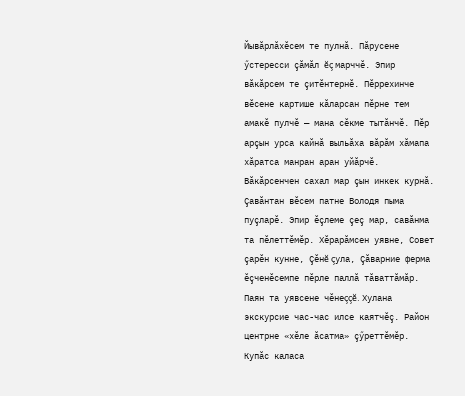Йывăрлăхĕсем те пулнă. Пăрусене ӳстересси çăмăл ĕç марччĕ. Эпир вăкăрсем те çитĕнтернĕ. Пĕррехинче вĕсене картише кăларсан пĕрне тем амакĕ пулчĕ — мана сĕкме тытăнчĕ. Пĕр арçын урса кайнă выльăха вăрăм хăмапа хăратса манран аран уйăрчĕ. Вăкăрсенчен сахал мар çын инкек курнă. Çавăнтан вĕсем патне Володя пыма пуçларĕ. Эпир ĕçлеме çеç мар, савăнма та пĕлеттĕмĕр. Хĕрарăмсен уявне, Совет çарĕн кунне, Çĕнĕ çула, Çăварние ферма ĕçченĕсемпе пĕрле паллă тăваттăмăр. Паян та уявсене чĕнеççĕ. Хулана экскурсие час-час илсе каятчĕç. Район центрне «хĕле ăсатма» çӳреттĕмĕр. Купăс каласа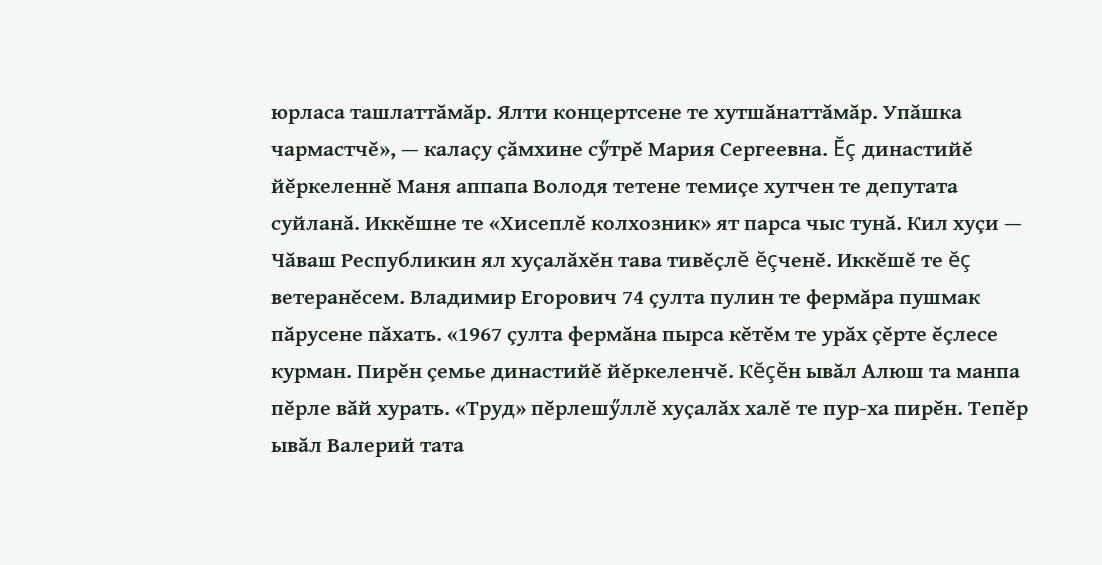юрласа ташлаттăмăр. Ялти концертсене те хутшăнаттăмăр. Упăшка чармастчĕ», — калаçу çăмхине сӳтрĕ Мария Сергеевна. Ĕç династийĕ йĕркеленнĕ Маня аппапа Володя тетене темиçе хутчен те депутата суйланă. Иккĕшне те «Хисеплĕ колхозник» ят парса чыс тунă. Кил хуçи — Чăваш Республикин ял хуçалăхĕн тава тивĕçлĕ ĕçченĕ. Иккĕшĕ те ĕç ветеранĕсем. Владимир Егорович 74 çулта пулин те фермăра пушмак пăрусене пăхать. «1967 çулта фермăна пырса кĕтĕм те урăх çĕрте ĕçлесе курман. Пирĕн çемье династийĕ йĕркеленчĕ. Кĕçĕн ывăл Алюш та манпа пĕрле вăй хурать. «Труд» пĕрлешӳллĕ хуçалăх халĕ те пур-ха пирĕн. Тепĕр ывăл Валерий тата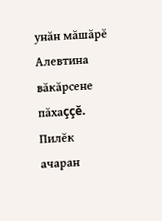унăн мăшăрĕ Алевтина вăкăрсене пăхаççĕ. Пилĕк ачаран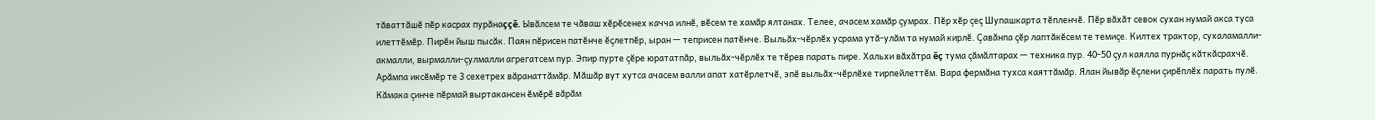тăваттăшĕ пĕр касрах пурăнаççĕ. Ывăлсем те чăваш хĕрĕсенех качча илнĕ, вĕсем те хамăр ялтанах. Телее, ачасем хамăр çумрах. Пĕр хĕр çеç Шупашкарта тĕпленчĕ. Пĕр вăхăт севок сухан нумай акса туса илеттĕмĕр. Пирĕн йыш пысăк. Паян пĕрисен патĕнче ĕçлетпĕр, ыран — теприсен патĕнче. Выльăх-чĕрлĕх усрама утă-улăм та нумай кирлĕ. Çавăнпа çĕр лаптăкĕсем те темиçе. Килтех трактор, сухаламалли-акмалли, вырмалли-çулмалли агрегатсем пур. Эпир пурте çĕре юрататпăр, выльăх-чĕрлĕх те тĕрев парать пире. Хальхи вăхăтра ĕç тума çăмăлтарах — техника пур. 40-50 çул каялла пурнăç кăткăсрахчĕ. Арăмпа иксĕмĕр те 3 сехетрех вăранаттăмăр. Мăшăр вут хутса ачасем валли апат хатĕрлетчĕ, эпĕ выльăх-чĕрлĕхе тирпейлеттĕм. Вара фермăна тухса каяттăмăр. Ялан йывăр ĕçлени çирĕплĕх парать пулĕ. Кăмака çинче пĕрмай выртакансен ĕмĕрĕ вăрăм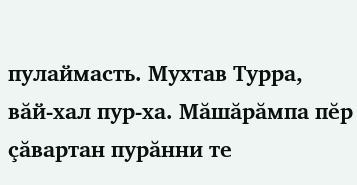пулаймасть. Мухтав Турра, вăй-хал пур-ха. Мăшăрăмпа пĕр çăвартан пурăнни те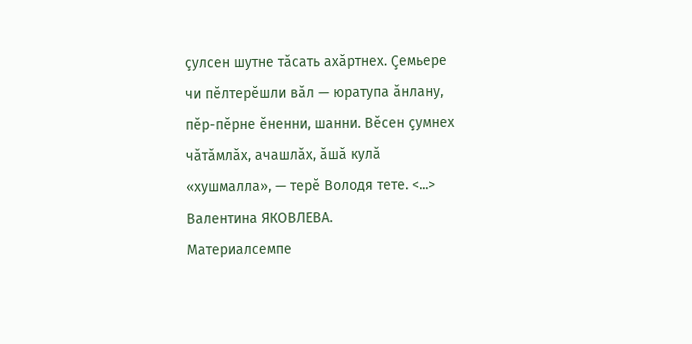çулсен шутне тăсать ахăртнех. Çемьере чи пĕлтерĕшли вăл — юратупа ăнлану, пĕр-пĕрне ĕненни, шанни. Вĕсен çумнех чăтăмлăх, ачашлăх, ăшă кулă «хушмалла», — терĕ Володя тете. <...>
Валентина ЯКОВЛЕВА.
Материалсемпе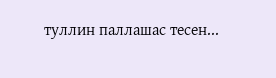туллин паллашас тесен...